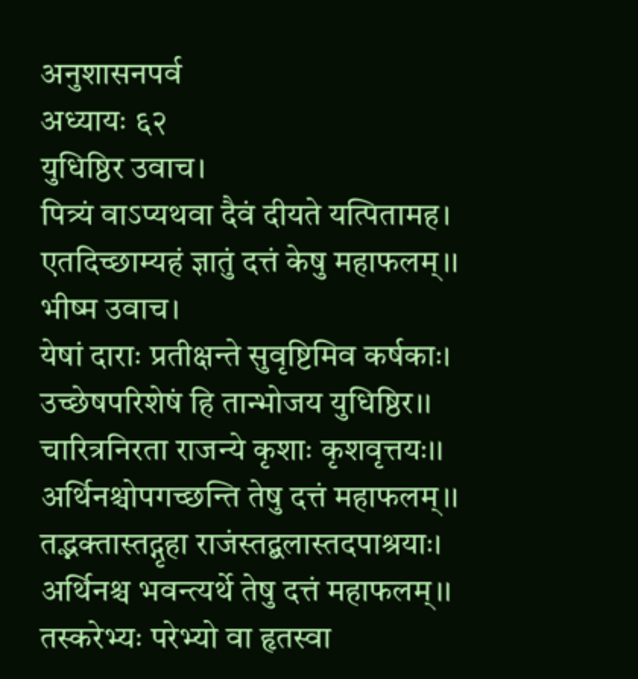अनुशासनपर्व
अध्यायः ६२
युधिष्ठिर उवाच।
पित्र्यं वाऽप्यथवा दैवं दीयते यत्पितामह।
एतदिच्छाम्यहं ज्ञातुं दत्तं केषु महाफलम्।।
भीष्म उवाच।
येषां दाराः प्रतीक्षन्ते सुवृष्टिमिव कर्षकाः।
उच्छेषपरिशेषं हि तान्भोजय युधिष्ठिर।।
चारित्रनिरता राजन्ये कृशाः कृशवृत्तयः।।
अर्थिनश्चोपगच्छन्ति तेषु दत्तं महाफलम्।।
तद्भक्तास्तद्गृहा राजंस्तद्बलास्तदपाश्रयाः।
अर्थिनश्च भवन्त्यर्थे तेषु दत्तं महाफलम्।।
तस्करेभ्यः परेभ्यो वा हृतस्वा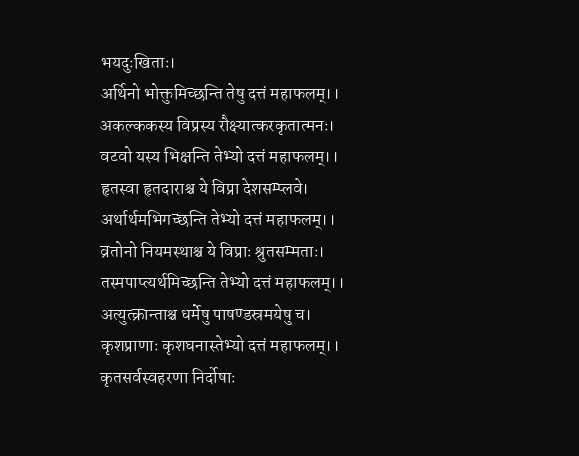भयदुःखिताः।
अर्थिनो भोक्तुमिच्छन्ति तेषु दत्तं महाफलम्।।
अकल्ककस्य विप्रस्य रौक्ष्यात्करकृतात्मनः।
वटवो यस्य भिक्षन्ति तेभ्यो दत्तं महाफलम्।।
हृतस्वा हृतदाराश्च ये विप्रा देशसम्प्लवे।
अर्थार्थमभिगच्छन्ति तेभ्यो दत्तं महाफलम्।।
व्रतोनो नियमस्थाश्च ये विप्राः श्रुतसम्मताः।
तस्मपाप्त्यर्थमिच्छन्ति तेभ्यो दत्तं महाफलम्।।
अत्युत्क्रान्ताश्च धर्मेषु पाषण्डस्रमयेषु च।
कृशप्राणाः कृशघनास्तेभ्यो दत्तं महाफलम्।।
कृतसर्वस्वहरणा निर्दोषाः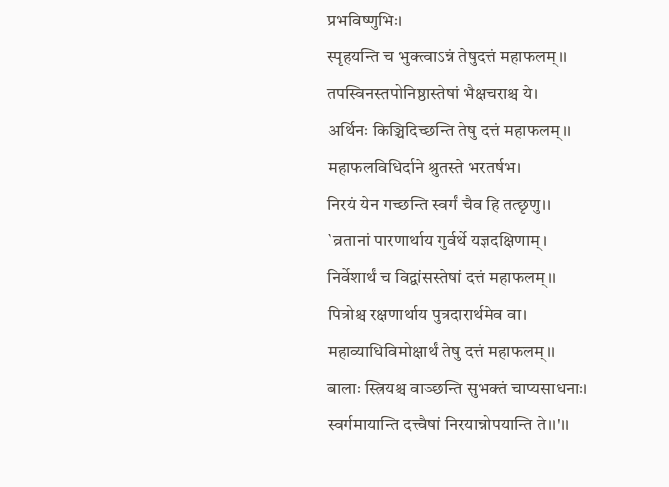प्रभविष्णुभिः।
स्पृहयन्ति च भुक्त्वाऽन्नं तेषुदत्तं महाफलम्।।
तपस्विनस्तपोनिष्ठास्तेषां भैक्षचराश्च ये।
अर्थिनः किञ्चिदिच्छन्ति तेषु दत्तं महाफलम्।।
महाफलविधिर्दाने श्रुतस्ते भरतर्षभ।
निरयं येन गच्छन्ति स्वर्गं चैव हि तत्छृणु।।
`व्रतानां पारणार्थाय गुर्वर्थे यज्ञदक्षिणाम्।
निर्वेशार्थं च विद्वांसस्तेषां दत्तं महाफलम्।।
पित्रोश्च रक्षणार्थाय पुत्रदारार्थमेव वा।
महाव्याधिविमोक्षार्थं तेषु दत्तं महाफलम्।।
बालाः स्त्रियश्च वाञ्छन्ति सुभक्तं चाप्यसाधनाः।
स्वर्गमायान्ति दत्त्वैषां निरयान्नोपयान्ति ते।।'।।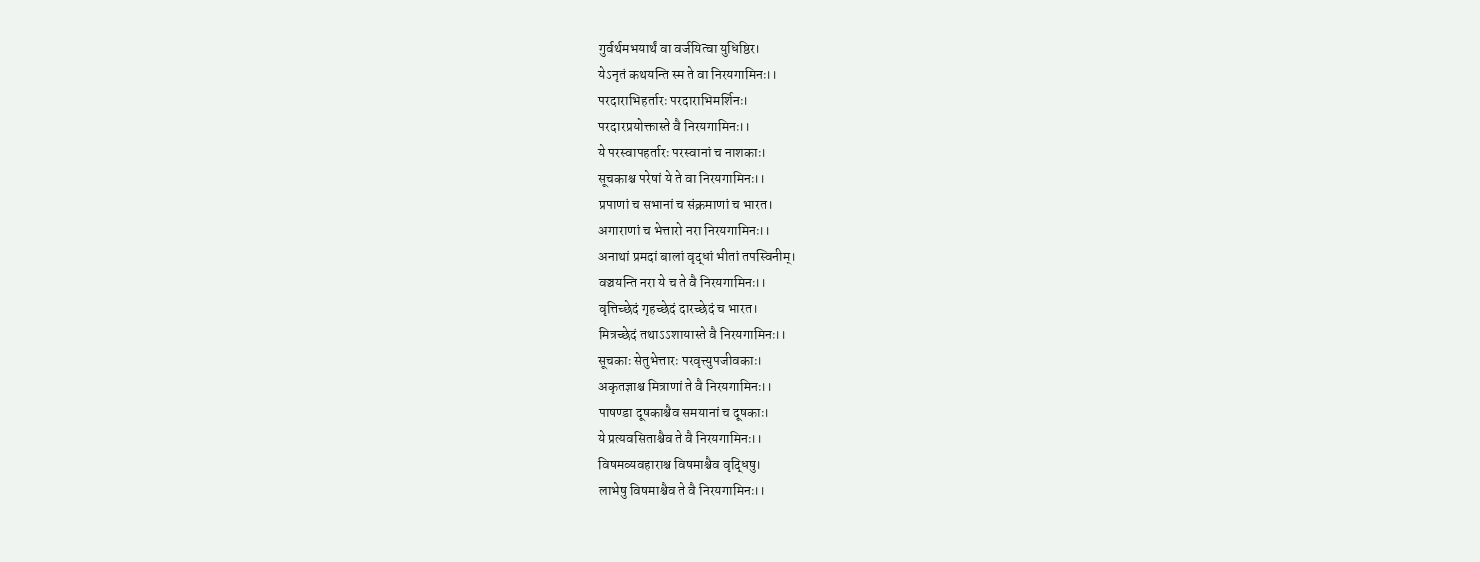गुर्वर्थमभयार्थं वा वर्जयित्वा युधिष्ठिर।
येऽनृतं कथयन्ति स्म ते वा निरयगामिनः।।
परदाराभिहर्तारः परदाराभिमर्शिनः।
परदारप्रयोक्तास्ते वै निरयगामिनः।।
ये परस्वापहर्तारः परस्वानां च नाशकाः।
सूचकाश्च परेषां ये ते वा निरयगामिनः।।
प्रपाणां च सभानां च संक्रमाणां च भारत।
अगाराणां च भेत्तारो नरा निरयगामिनः।।
अनाथां प्रमदां बालां वृद्धां भीतां तपस्विनीम्।
वञ्चयन्ति नरा ये च ते वै निरयगामिनः।।
वृत्तिच्छेदं गृहच्छेदं दारच्छेदं च भारत।
मित्रच्छेदं तथाऽऽशायास्ते वै निरयगामिनः।।
सूचकाः सेतुभेत्तारः परवृत्त्युपजीवकाः।
अकृतज्ञाश्च मित्राणां ते वै निरयगामिनः।।
पाषण्डा दूषकाश्चैव समयानां च दूषकाः।
ये प्रत्यवसिताश्चैव ते वै निरयगामिनः।।
विषमव्यवहाराश्च विषमाश्चैव वृद्धिषु।
लाभेषु विषमाश्चैव ते वै निरयगामिनः।।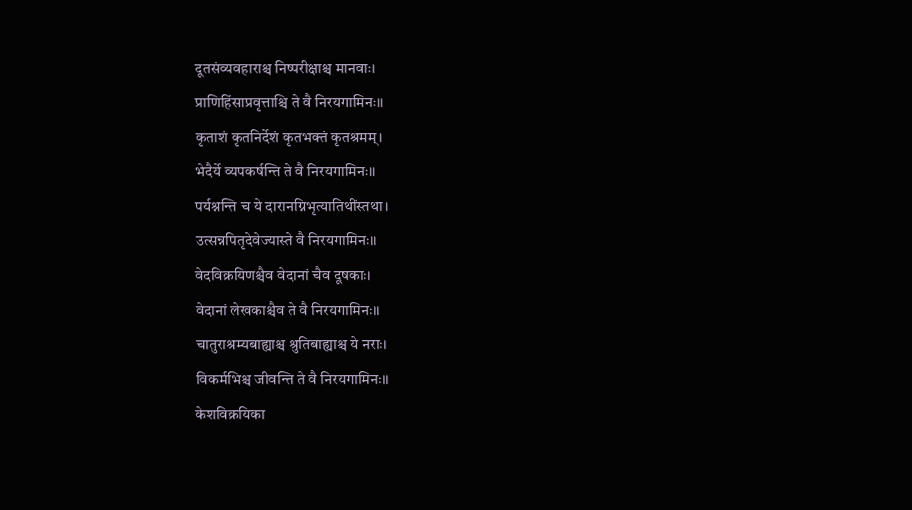दूतसंव्यवहाराश्च निष्परीक्षाश्च मानवाः।
प्राणिहिंसाप्रवृत्ताश्चि ते वै निरयगामिनः।।
कृताशं कृतनिर्देशं कृतभक्तं कृतश्रमम्।
भेदैर्ये व्यपकर्षन्ति ते वै निरयगामिनः।।
पर्यश्नन्ति च ये दारानग्निभृत्यातिथींस्तथा।
उत्सन्नपितृदेवेज्यास्ते वै निरयगामिनः।।
वेदविक्रयिणश्चैव वेदानां चैव दूषकाः।
वेदानां लेखकाश्चैव ते वै निरयगामिनः।।
चातुराश्रम्यबाह्याश्च श्रुतिबाह्याश्च ये नराः।
विकर्मभिश्च जीवन्ति ते वै निरयगामिनः।।
केशविक्रयिका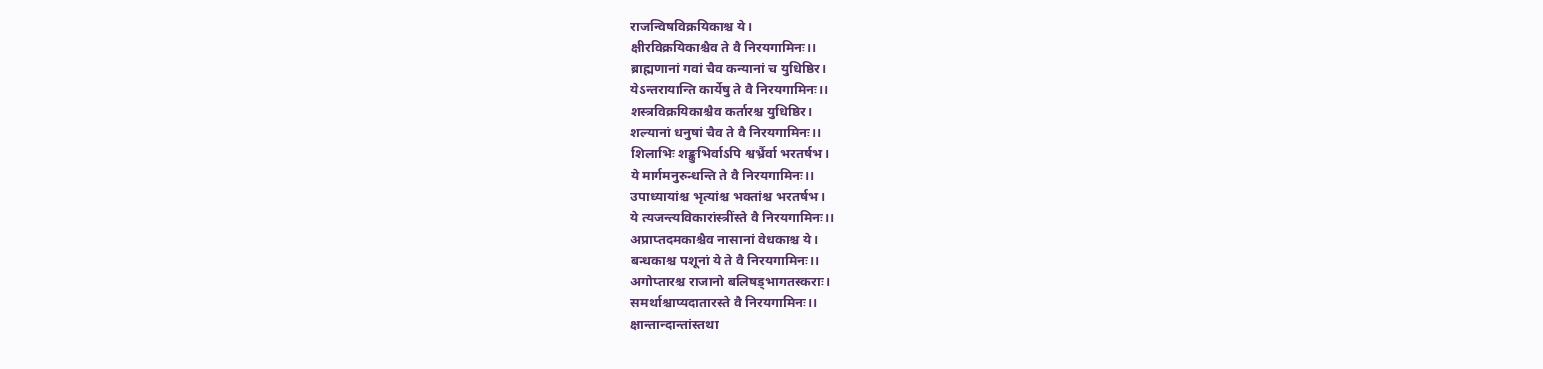राजन्विषविक्रयिकाश्च ये।
क्षीरविक्रयिकाश्चैव ते वै निरयगामिनः।।
ब्राह्मणानां गवां चैव कन्यानां च युधिष्ठिर।
येऽन्तरायान्ति कार्येषु ते वै निरयगामिनः।।
शस्त्रविक्रयिकाश्चैव कर्तारश्च युधिष्ठिर।
शल्यानां धनुषां चैव ते वै निरयगामिनः।।
शिलाभिः शङ्कुभिर्वाऽपि श्वर्भ्रैर्वा भरतर्षभ।
ये मार्गमनुरुन्धन्ति ते वै निरयगामिनः।।
उपाध्यायांश्च भृत्यांश्च भक्तांश्च भरतर्षभ।
ये त्यजन्त्यविकारांस्त्रींस्ते वै निरयगामिनः।।
अप्राप्तदमकाश्चैव नासानां वेधकाश्च ये।
बन्धकाश्च पशूनां ये ते वै निरयगामिनः।।
अगोप्तारश्च राजानो बलिषड्भागतस्कराः।
समर्थाश्चाप्यदातारस्ते वै निरयगामिनः।।
क्षान्तान्दान्तांस्तथा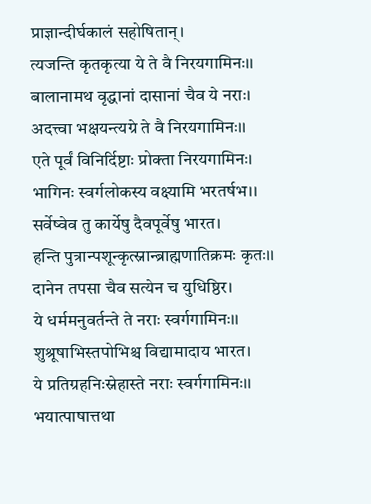प्राज्ञान्दीर्घकालं सहोषितान्।
त्यजन्ति कृतकृत्या ये ते वै निरयगामिनः।।
बालानामथ वृद्धानां दासानां चैव ये नराः।
अदत्त्वा भक्षयन्त्यग्रे ते वै निरयगामिनः।।
एते पूर्वं विनिर्दिष्टाः प्रोक्ता निरयगामिनः।
भागिनः स्वर्गलोकस्य वक्ष्यामि भरतर्षभ।।
सर्वेष्वेव तु कार्येषु दैवपूर्वेषु भारत।
हन्ति पुत्रान्पशून्कृत्स्नान्ब्राह्मणातिक्रमः कृतः।।
दानेन तपसा चैव सत्येन च युधिष्ठिर।
ये धर्ममनुवर्तन्ते ते नराः स्वर्गगामिनः।।
शुश्रूषाभिस्तपोभिश्च विद्यामादाय भारत।
ये प्रतिग्रहनिःस्नेहास्ते नराः स्वर्गगामिनः।।
भयात्पाषात्तथा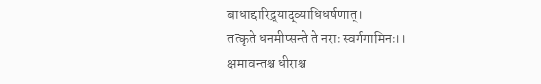बाधाद्दारिद्र्याद्व्याधिधर्षणात्।
तत्कृते धनमीप्सन्ते ते नराः स्वर्गगामिनः।।
क्षमावन्तश्च धीराश्च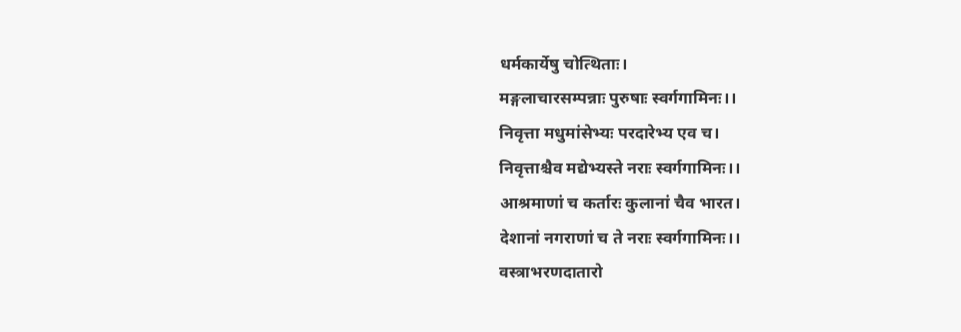धर्मकार्येषु चोत्थिताः।
मङ्गलाचारसम्पन्नाः पुरुषाः स्वर्गगामिनः।।
निवृत्ता मधुमांसेभ्यः परदारेभ्य एव च।
निवृत्ताश्चैव मद्येभ्यस्ते नराः स्वर्गगामिनः।।
आश्रमाणां च कर्तारः कुलानां चैव भारत।
देशानां नगराणां च ते नराः स्वर्गगामिनः।।
वस्त्राभरणदातारो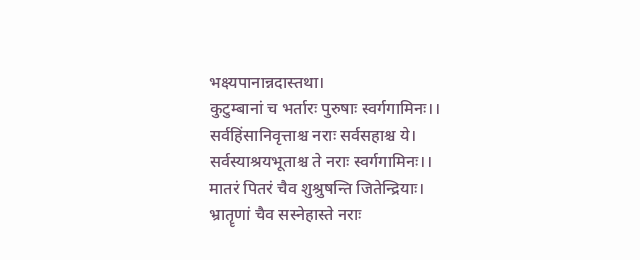भक्ष्यपानान्नदास्तथा।
कुटुम्बानां च भर्तारः पुरुषाः स्वर्गगामिनः।।
सर्वहिंसानिवृत्ताश्च नराः सर्वसहाश्च ये।
सर्वस्याश्रयभूताश्च ते नराः स्वर्गगामिनः।।
मातरं पितरं चैव शुश्रुषन्ति जितेन्द्रियाः।
भ्रातॄणां चैव सस्नेहास्ते नराः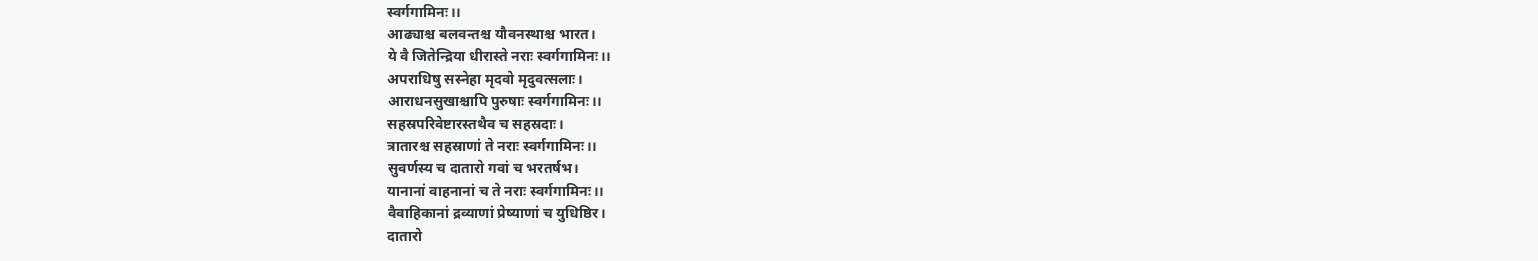स्वर्गगामिनः।।
आढ्याश्च बलवन्तश्च यौवनस्थाश्च भारत।
ये वै जितेन्द्रिया धीरास्ते नराः स्वर्गगामिनः।।
अपराधिषु सस्नेहा मृदवो मृदुवत्सलाः।
आराधनसुखाश्चापि पुरुषाः स्वर्गगामिनः।।
सहस्रपरिवेष्टारस्तथैव च सहस्रदाः।
त्रातारश्च सहस्राणां ते नराः स्वर्गगामिनः।।
सुवर्णस्य च दातारो गवां च भरतर्षभ।
यानानां वाहनानां च ते नराः स्वर्गगामिनः।।
वैवाहिकानां द्रव्याणां प्रेष्याणां च युधिष्ठिर।
दातारो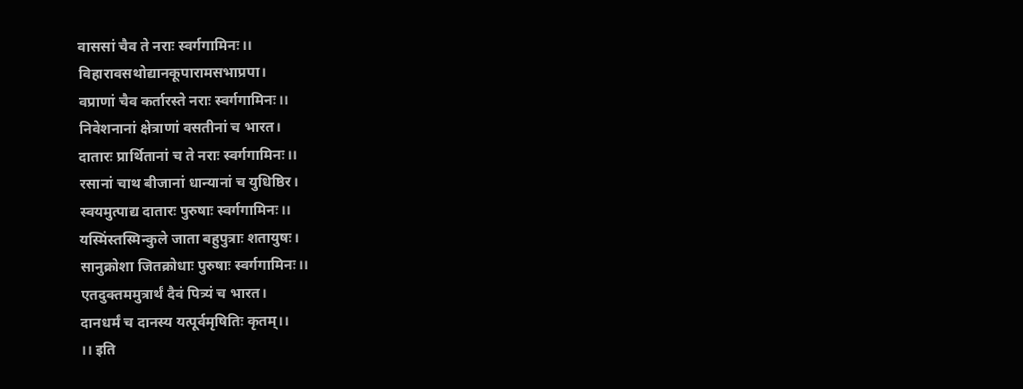वाससां चैव ते नराः स्वर्गगामिनः।।
विहारावसथोद्यानकूपारामसभाप्रपा।
वप्राणां चैव कर्तारस्ते नराः स्वर्गगामिनः।।
निवेशनानां क्षेत्राणां वसतीनां च भारत।
दातारः प्रार्थितानां च ते नराः स्वर्गगामिनः।।
रसानां चाथ बीजानां धान्यानां च युधिष्ठिर।
स्वयमुत्पाद्य दातारः पुरुषाः स्वर्गगामिनः।।
यस्मिंस्तस्मिन्कुले जाता बहुपुत्राः शतायुषः।
सानुक्रोशा जितक्रोधाः पुरुषाः स्वर्गगामिनः।।
एतदुक्तममुत्रार्थं दैवं पित्र्यं च भारत।
दानधर्मं च दानस्य यत्पूर्वमृषितिः कृतम्।।
।। इति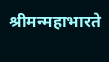श्रीमन्महाभारते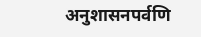अनुशासनपर्वणि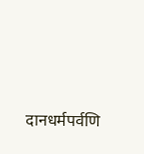दानधर्मपर्वणि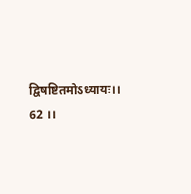द्विषष्टितमोऽध्यायः।। 62 ।।